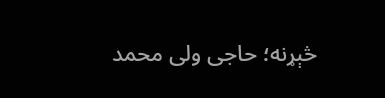څېړنه؛ حاجی ولی محمد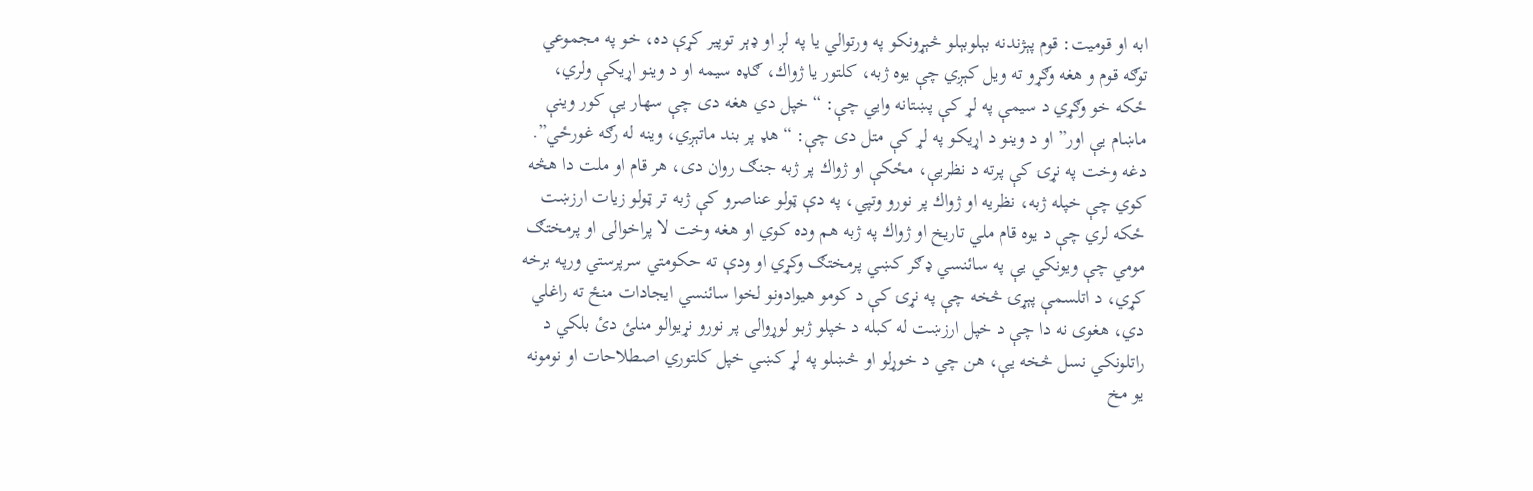ابه او قوميت: قوم پېژندنه بېلوبېلو څېړونكو په ورتوالي يا په لږ او ډېر توپير كړې ده، خو په مجموعي توګه قوم و هغه وګړو ته ويل كېږي چې يوه ژبه، كلتور يا ژواك، ګډه سيمه او د وينو اړيكې ولري، ځكه خو وګړي د سيمې په لړ كې پښتانه وايي چې: “خپل دي هغه دى چې سهار يې كور وينې ماښام يې اور” او د وينو د اړيكو په لړ كې متل دى چې: “هډ پر بند ماتېږي، وينه له رګه غورځي”.
دغه وخت په نړۍ كې پرته د نظريې، مځكې او ژواك پر ژبه جنګ روان دى، هر قام او ملت دا هڅه كوي چې خپله ژبه، نظريه او ژواك پر نورو وتپي، په دې ټولو عناصرو كې ژبه تر ټولو زيات ارزښت ځكه لري چې د يوه قام ملي تاريخ او ژواك په ژبه هم وده كوي او هغه وخت لا پراخوالى او پرمختګ مومي چې ويونكي يې په سائنسي ډګر كښي پرمختګ وكړي او ودې ته حكومتي سرپرستي ورپه برخه كړي، د اتلسمې پېړۍ څخه چې په نړۍ كې د كومو هيوادونو لخوا سائنسي ايجادات منځ ته راغلي دي، هغوى نه دا چې د خپل ارزښت له كبله د خپلو ژبو لوړوالى پر نورو نړيوالو منلئ دئ بلكي د راتلونكي نسل څخه يې، هن چي د خوړلو او څښلو په لړ كښي خپل كلتوري اصطلاحات او نومونه يو مخ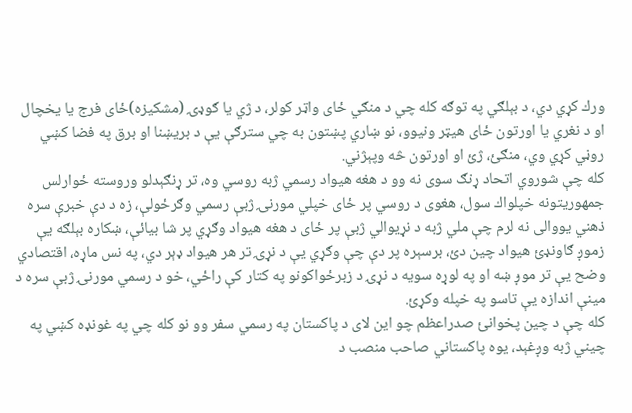ورك كړي دي، د بېلګي په توګه كله چي د منګي ځاى واټر كولر، د ژي يا ګوډۍ (مشكيزه)ځاى فرج يا يخچال او د نغري يا اورتون ځاى هيټر ونيوو، نو ښاري پښتون به چي سترګې يې د بريښنا او برق په فضا كښي روڼي كړي وي، منګئ، ژئ او اورتون څه وپېژني.
كله چې شوروي اتحاد ړنګ سوى نه وو د هغه هيواد رسمي ژبه روسي وه، تر ړنګېدلو وروسته ځوارلس جمهوريتونه خپلواك سول، هغوی د روسي پر ځاى خپلي مورنۍ ژبې رسمي وګرځولې، زه د دې خبرې سره ذهني يووالى نه لرم چې ملي ژبه د نړيوالي ژبې پر ځاى د هغه هيواد وګړي پر شا بيائې، ښكاره بېلګه يې زموږ ګاونډئ هيواد چين دئ، برسېره پر دې چې وګړي يې د نړۍ تر هر هيواد ډېر دي، په نس ماړه، اقتصادي وضح يې تر موږ ښه او په لوړه سويه د نړۍ د زبرځواكونو په كتار كې راځي، خو د رسمي مورنۍ ژبې سره د مينې اندازه يې تاسو په خپله وكړئ.
كله چې د چين پخوانئ صدراعظم چو اين لاى د پاكستان په رسمي سفر وو نو کله چي په غونډه كښي په چيني ژبه وږغېد، يوه پاكستاني صاحب منصب د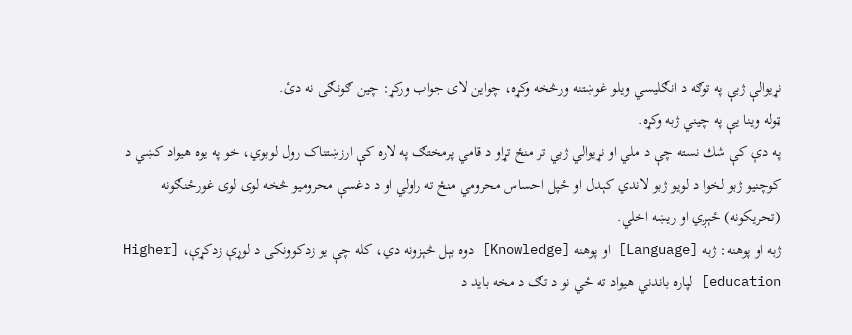نړيوالې ژبې په توګه د انګليسي ويلو غوښتنه ورڅخه وكړه، چواين لاى جواب ورکړ: چين ګونګى نه دئ.
ټوله وينا يې په چيني ژبه وكړه.
په دې كې شك نسته چې د ملي او نړيوالي ژبي تر منځ تړاو د قامي پرمختګ په لاره كې ارزښتناک رول لوبوي، خو په يوه هيواد كښي د كوچنيو ژبو لخوا د لويو ژبو لاندي كېدل او ځپل احساس محرومي منځ ته راولي او د دغسې محروميو څخه لوى لوى غورځنګونه (تحريكونه) ځېږي او ريښه اخلي.
ژبه او پوهنه: ژبه [Language] او پوهنه [Knowledge] دوه بېل څېزونه دي، كله چې يو زدكوونكى د لوړې زدكړې، [Higher education] لپاره باندني هيواد ته ځي نو د تګ د مخه بايد د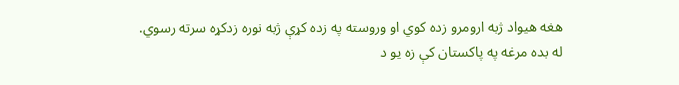هغه هيواد ژبه ارومرو زده کوي او وروسته په زده كړې ژبه نوره زدكړه سرته رسوي.
له بده مرغه په پاكستان كې زه يو د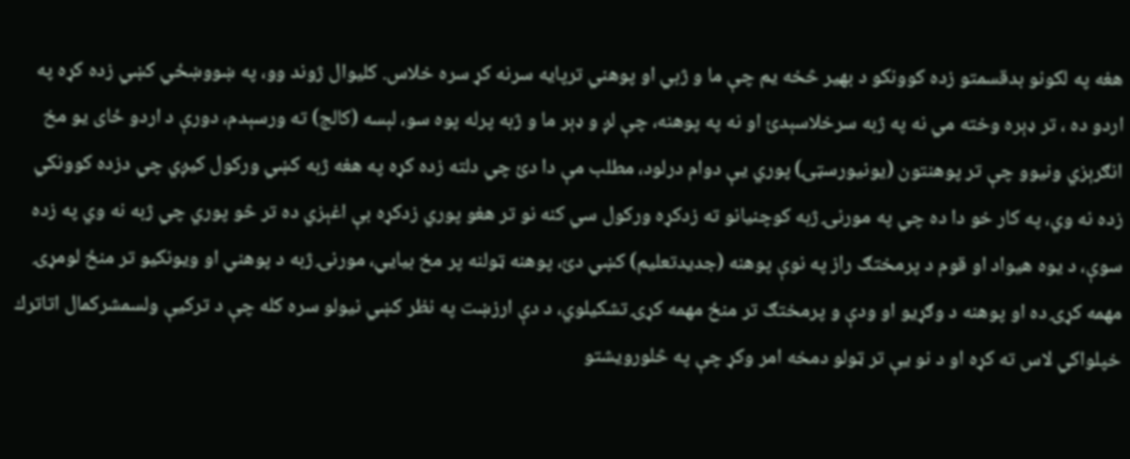هغه په لكونو بدقسمتو زده كوونكو د بهير څخه يم چې ما و ژبي او پوهني ترپايه سرنه كړ سره خلاس. كليوال ژوند وو، په ښووښځي كښي زده كړه په اردو ده ، تر ډېره وخته مي نه په ژبه سرخلاسېدئ او نه په پوهنه، چې لږ و ډېر ما و ژبه پرله پوه سو، لېسه (كالج) ته ورسېدم، دورې د اردو ځاى يو مخ انګرېزي ونيوو چې تر پوهنتون (يونيورسټۍ) پوري يې دوام درلود، مطلب مې دا دئ چي دلته زده كړه په هغه ژبه كښي وركول كيږي چي دزده کوونکي زده نه وي، په كار خو دا ده چي په مورنۍ ژبه كوچنيانو ته زدكړه وركول سي كنه نو تر هغو پوري زدكړه بې اغېزي ده تر څو پوري چي ژبه نه وي په زده سوې، د يوه هيواد او قوم د پرمختګ راز په نوې پوهنه (جديدتعليم) كښي دئ، پوهنه ټولنه پر مخ بيايي، مورنۍ ژبه د پوهني او ويونكيو تر منځ لومړۍ مهمه كړۍ ده او پوهنه د وګړيو او ودې و پرمختګ تر منځ مهمه كړۍ تشكيلوي، د دې ارزښت په نظر كښي نيولو سره كله چې د تركيې ولسمشركمال اتاترك خپلواكي لاس ته كړه او د نو يې تر ټولو دمخه امر وكړ چې په څلورويشتو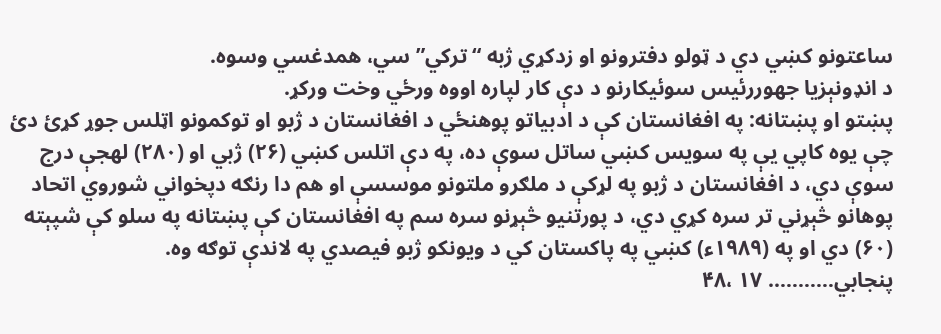ساعتونو كښي دي د ټولو دفترونو او زدكړي ژبه “تركي” سي، همدغسي وسوه.
د انډونېزيا جهوررئيس سوئيكارنو د دې كار لپاره اووه ورځي وخت وركړ.
پښتو او پښتانه: په افغانستان كې د ادبياتو پوهنځي د افغانستان د ژبو او توكمونو اټلس جوړ كړئ دئ چې يوه كاپي يې په سويس كښي ساتل سوې ده، په دې اتلس كښي (۲۶) ژبي او (۲۸۰) لهجې درج سوې دي، د افغانستان د ژبو په لړكې د ملګرو ملتونو موسسې او هم دا رنګه دپخواني شوروي اتحاد پوهانو څېړني تر سره كړي دي، د پورتنيو څېړنو سره سم په افغانستان كې پښتانه په سلو كې شپېته (۶۰) دي او په (۱۹۸۹ء) كښي په پاكستان كي د ويونكو ژبو فيصدي په لاندې توګه وه.
پنجابي……….. ۱۷ ،۴۸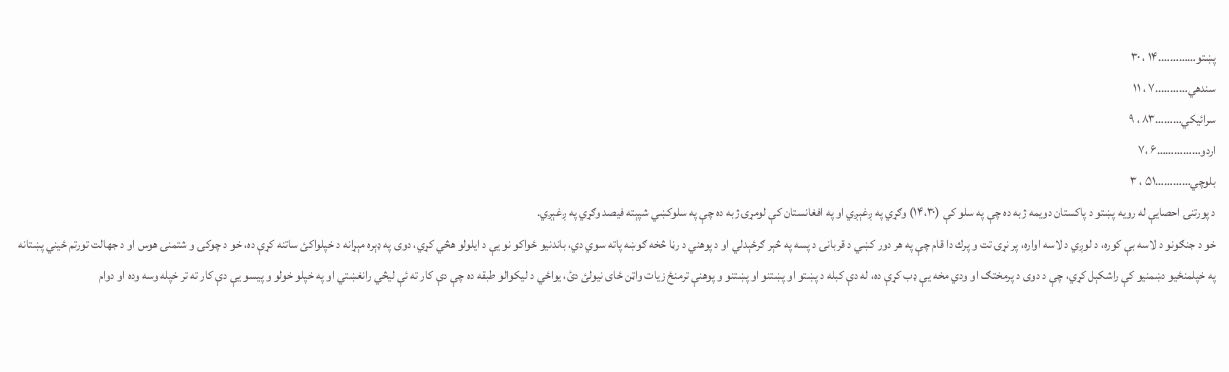پښتو………….۱۴ ، ۳۰
سندهي………..۷ ، ۱۱
سرائيكي………۸۳ ، ۹
اردو……………۶ ،۷
بلوچي…………۵۱ ، ۳
د پورتنۍ احصايې له رويه پښتو د پاكستان دويمه ژبه ده چې په سلو كې (۱۴،۳۰) وګړي په ږغېږي او په افغانستان كې لومړۍ ژبه ده چې په سلوكښي شپېته فيصد وګړي په ږغېږي.
خو د جنګونو د لاسه بې كوره، د لوږي د لاسه اواره، پر نړۍ تت و پرك دا قام چې په هر دور كښي د قربانۍ د پسه په څېر ګرځېدلي او د پوهني د رڼا څخه ګوښه پاته سوي دي، باندنيو ځواكو نو يې د ايلولو هڅي كړي، دوى په ډېره مېړانه د خپلواكئ ساتنه كړې ده، خو د چوكۍ و شتمنۍ هوس او د جهالت تورتم ځيني پښتانه په خپلمنځيو دښمنيو كې راشكېل كړي، چې د دوى د پرمختګ او ودي مخه يې ډب کړې ده، له دې كبله د پښتو او پښتنو او پښتنو و پوهنې ترمنځ زيات واټن ځاى نيولئ دئ، يواځي د ليكوالو طبقه ده چې دې كار ته ئې ليڅي رانغښتي او په خپلو خولو و پيسو يې دې كار ته تر خپله وسه وده او دوام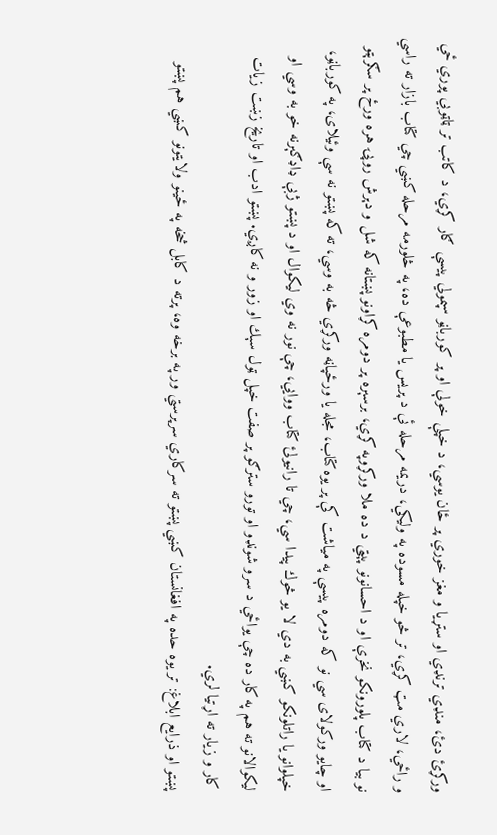وركړئ دئ، منډي ترنډي او ستړيا و مغز خوري پر ځان يوسي، د خپلې خولې او پر كورباڼو سپمولي پيسې ګار كړي، د كاتب تر ټاټوبي پوري ځي و راځي، لاري مټ كړي، تر څو خپله مسوده په وليكي، دريمه مرحله ئې د پريس يا مطبوعې ده، په څلورمه مرحله كښي چي كتاب بازار ته راسي نو بيا د كتاب پلورونكو نخرې او د احسانونو پېټي د ده ملا وركړوپه كړي، برسېره پر دومره كړاونو پښتانه كه شل و دېرش روپۍ هره ورځ پر سګرېټو او چايو وركولاى سي نو كه دومره پيسې په مياشت كې پر يوه كتاب، مجله يا ورځپاڼه وركړي څه به وسي، ته كه پښتو نه سې وئيلاى، په كورباڼو، خپلوانو يا راتلونكو كښي به دي لا يو څوك پيدا سي، چي تا رانيولئ كتاب ووايي، چې نور نه وي ليكوال او د پښتو ژبې ډاډګېرنه خو به وسي او ليكوالانو ته هم په كار ده چې يواځي د سرو شونډو او تورو سترګو پر صفت خپل ټول سېك او زور و نه كاږي. پښتو ادب او تاريخ زښت زيات كار و زيار ته اړتيا لري.
پښتو او ذرايع ابلاغ: تر يوه حده په افغانستان كښي پښتو ته سركاري سرپرستي ور په برخه وه، پرته د كابل څخه په ځينو ولايتونو كښي هم پښتو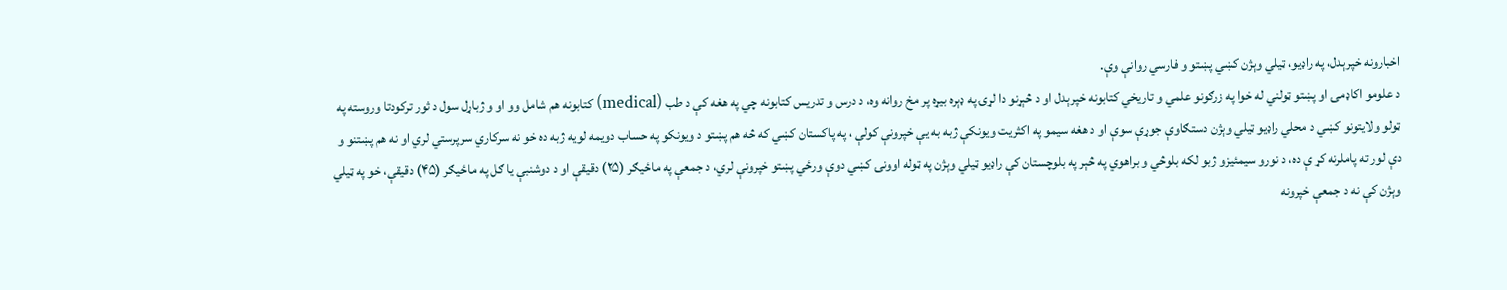اخبارونه خپرېدل، په راډيو، ټيلي وېژن كښي پښتو و فارسي روانې وې.
د علومو اكاډمۍ او پښتو ټولني له خوا په زرګونو علمي و تاريخي كتابونه خپرېدل او د څېړنو دا لړۍ په ډېره بيړه پر مخ روانه وه، د درس و تدريس كتابونه چي په هغه كې د طب (medical) كتابونه هم شامل وو او و ژباړل سول د ثور تركودتا وروسته په ټولو ولايتونو كښي د محلي راډيو ټيلي وېژن دستګاوې جوړې سوې او د هغه سيمو په اكثريت ويونكې ژبه به يې خپرونې کولې ، په پاكستان كښي كه څه هم پښتو د ويونكو په حساب دويمه لويه ژبه ده خو نه سركاري سرپرستي لري او نه هم پښتنو و دې لور ته پاملرنه كړ ې ده، د نورو سيمئيزو ژبو لكه بلوڅي و براهوي په څېر په بلوچستان كې راډيو ټيلي وېژن په ټوله اوونۍ كښي دوې ورځي پښتو خپرونې لري، د جمعې په ماځيګر (۲۵) دقيقې او د دوشنبې يا ګل په ماځيګر (۴۵) دقيقې، خو په ټيلي وېژن كې نه د جمعې خپرونه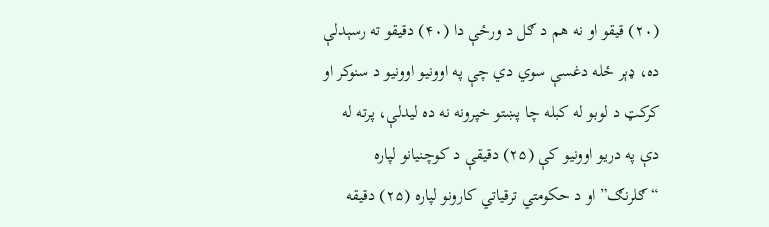(۲۰) قيقو او نه هم د ګل د ورځې دا (۴۰) دقيقو ته رسېدلې ده، ډېر ځله دغسې سوي دي چې په اوونيو اوونيو د سنوكر او كركټ د لوبو له كبله چا پښتو خپرونه نه ده ليدلې، پرته له دې په دريو اوونيو كې (۲۵) دقيقې د كوچنيانو لپاره “ګلرنګ” او د حكومتي ترقياتي كارونو لپاره (۲۵) دقيقه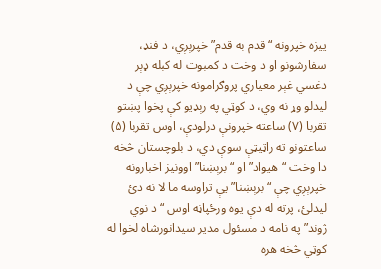ييزه خپرونه “قدم به قدم” خپرېږي، د فنډ، سفارشونو او د وخت د كمبوت له كبله ډېر دغسي غېر معياري پروګرامونه خپرېږي چې د ليدلو وړ نه وي، د كوټي په رېډيو كې پخوا پښتو تقربا (۷) ساعته خپرونې درلودې، اوس تقربا (۵) ساعتونو ته راټيټې سوې دي، د بلوچستان څخه دا وخت “هيواد” او “برېښنا” اوونيز اخبارونه خپرېږي چې “برېښنا” يې تراوسه ما لا نه دئ ليدلئ، پرته له دې يوه ورځپاڼه اوس “د نوي ژوند” په نامه د مسئول مدير سيدانورشاه لخوا له كوټي څخه هره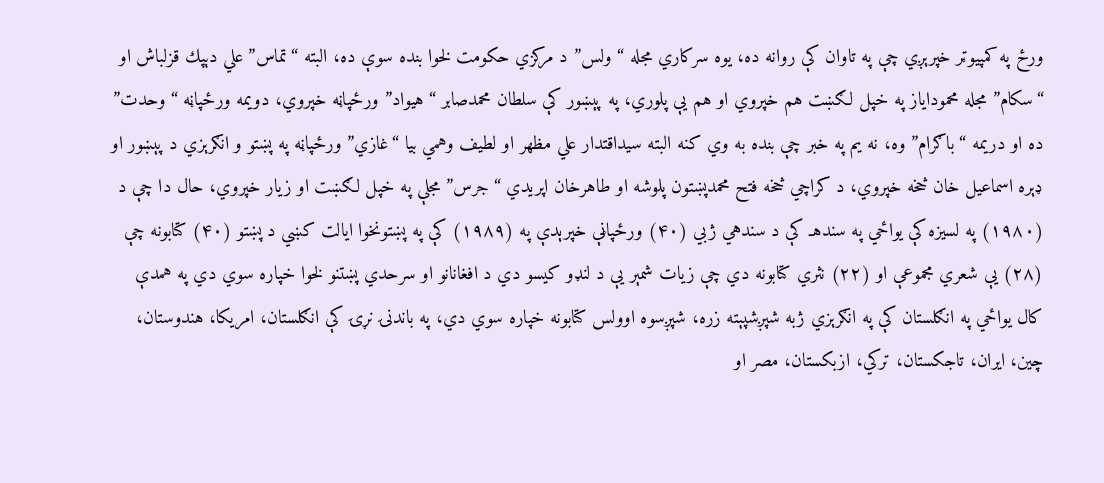ورځ په كمپيوټر خپرېږي چې په تاوان كې روانه ده، يوه سركاري مجله “ولس” د مركزي حكومت لخوا بنده سوې ده، البته “تماس” علي دېپك قزلباش او “سكام” مجله محموداياز په خپل لګښت هم خپروي او هم يې پلوري، په پېښور كې سلطان محمدصابر “هيواد” ورځپاڼه خپروي، دويمه ورځپاڼه “وحدت” ده او دريمه “باګرام” وه، نه يم په خبر چې بنده به وي كنه البته سيداقتدار علي مظهر او لطيف وهمي بيا “غازي” ورځپاڼه په پښتو و انګرېزي د پېښور او ډېره اسماعيل خان څخه خپروي، د كراچي څخه فتح محمدپښتون پلوشه او طاهرخان اپريدي “جرس” مجلې په خپل لګښت او زيار خپروي، حال دا چې د (۱۹۸۰) په لسيزه كې يواځي په سندهـ كې د سندهي ژبي (۴۰) ورځپاڼې خپرېدې په (۱۹۸۹) كې په پښتونخوا ايالت كښي د پښتو (۴۰) كتابونه چې (۲۸) يې شعري مجموعې او (۲۲) نثري كتابونه دي چې زيات شمېر يې د لنډو كيسو دي د افغانانو او سرحدي پښتنو لخوا خپاره سوي دي په همدې كال يواځي په انګلستان كې په انګرېزي ژبه شپږشپېته زره، شپږسوه اوولس كتابونه خپاره سوي دي، په باندنۍ نړۍ كې انګلستان، امريكا، هندوستان، چين، ايران، تاجكستان، تركي، ازبكستان، مصر او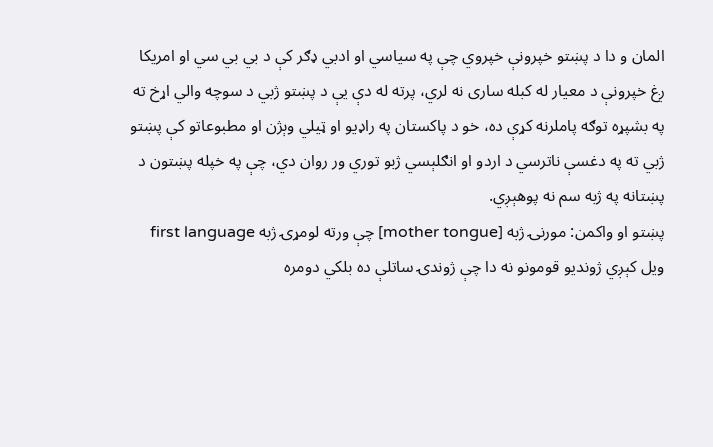المان و دا د پښتو خپرونې خپروي چې په سياسي او ادبي ډګر كې د بي بي سي او امريكا ږغ خپرونې د معيار له كبله سارى نه لري، پرته له دې يې د پښتو ژبي د سوچه والي اړخ ته په بشپړه توګه پاملرنه كړې ده، خو د پاكستان په راډيو او ټيلي وېژن او مطبوعاتو كې پښتو ژبي ته په دغسې ناترسي د اردو او انګلېسي ژبو توري ور روان دي، چې په خپله پښتون د پښتانه په ژبه سم نه پوهېږي.
پښتو او واكمن: مورنۍ ژبه [mother tongue] چې ورته لومړۍ ژبه first language ويل كېږي ژونديو قومونو نه دا چې ژوندۍ ساتلې ده بلكي دومره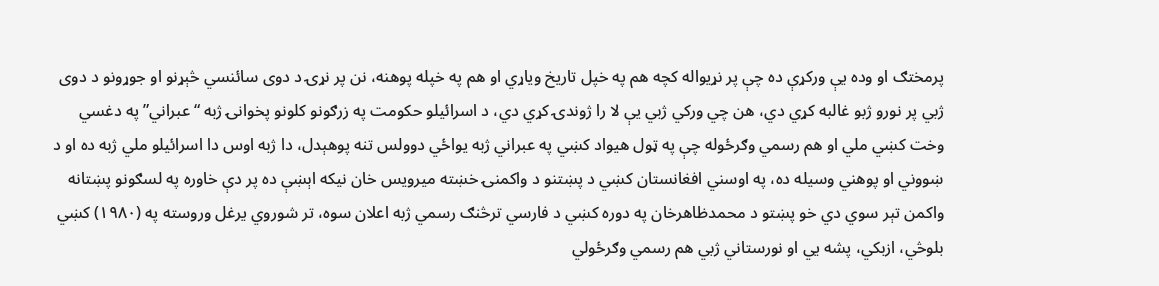پرمختګ او وده يې وركړې ده چې پر نړيواله کچه هم په خپل تاريخ وياړي او هم په خپله پوهنه، نن پر نړۍ د دوى سائنسي څېړنو او جوړونو د دوى ژبي پر نورو ژبو غالبه كړي دي، هن چي وركي ژبي يې لا را ژوندۍ كړي دي، د اسرائيلو حكومت په زرګونو كلونو پخوانۍ ژبه “عبراني” په دغسي وخت كښي ملي او هم رسمي وګرځوله چې په ټول هيواد كښي په عبراني ژبه يواځي دوولس تنه پوهېدل، دا ژبه اوس دا اسرائيلو ملي ژبه ده او د ښووني او پوهني وسيله ده، په اوسني افغانستان كښي د پښتنو د واكمنۍ خښته ميرويس خان نيكه اېښې ده پر دې خاوره په لسګونو پښتانه واكمن تېر سوي دي خو پښتو د محمدظاهرخان په دوره كښي د فارسي ترڅنګ رسمي ژبه اعلان سوه، تر شوروي يرغل وروسته په (۱۹۸۰) كښي بلوڅي، ازبكي، پشه يي او نورستاني ژبي هم رسمي وګرځولي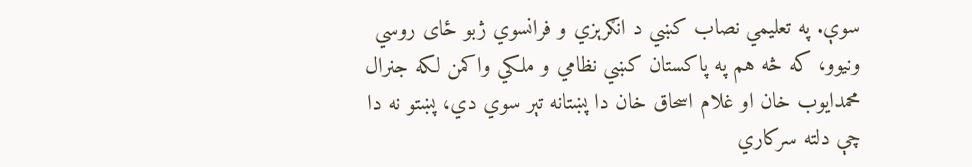سوې. په تعليمي نصاب كښي د انګرېزي و فرانسوي ژبو ځاى روسي ونيوو، كه څه هم په پاكستان كښي نظامي و ملكي واكمن لكه جنرال محمدايوب خان او غلام اسحاق خان دا پښتانه تېر سوي دي، پښتو نه دا چې دلته سركاري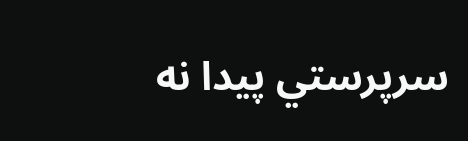سرپرستي پيدا نه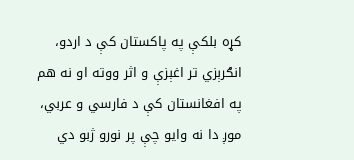كړه بلكې په پاكستان كې د اردو، انګرېزي تر اغېزې و اثر ووته او نه هم په افغانستان كې د فارسي و عربي، موږ دا نه وايو چې پر نورو ژبو دي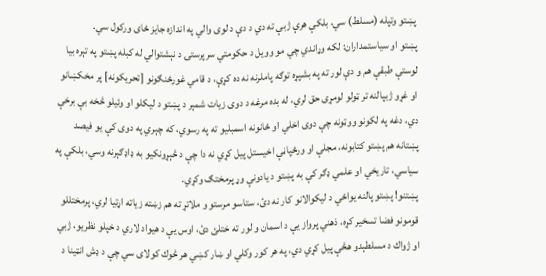پښتو وتپله (مسلط) سي، بلكې هرې ژبې ته دي د دې د لوى والي په اندازه جايز ځاى وركول سي.
پښتو او سياستمداران: لكه وړاندي چي مو وويل د حكومتي سرپرستۍ د نېشتوالي له كبله پښتو په تېره بيا لوستې طبقې هم و دې لور ته په بشپړه توګه پاملرنه نه ده كړې، د قامي غورځنګونو [تحريكونه] پر مخكښانو او غړو ژبپالنه تر ټولو لومړى حق لري، له بده مرغه د دوى زيات شمېر د پښتو د ليكلو او وئيلو څخه بې برخې دي، دغه په لكونو ووټونه چې دوى اخلي او ځانونه اسمبليو ته په رسوي، كه چېري په دوى كې يو فيصد پښتانه هم پښتو كتابونه، مجلې او ورځپاڼې اخيستل پيل كړي نه دا چې د څېړونكيو به ډاډګېرنه وسي، بلكې په سياسي، تاريخي او علمي ډګر كې به پښتو د يادونې وړ پرمختګ وكړي.
پښتنو! پښتو پالنه يواځي د ليكوالانو كار نه دئ، ستاسو مرستو و ملاتړ ته هم زښته زياته اړتيا لري، پرمختللو قومونو فضا تسخير كړه، ذهني پرواز يې د اسمان و لور ته ختلئ دئ، اوس يې د هيواد لاري د خپلو نظريو، ژبي او ژواك د مسلطېدو هڅې پيل كړي دي، په هر كور وكلي او ښار كښي هر څوك كولاى سي چې د ډش انټينا د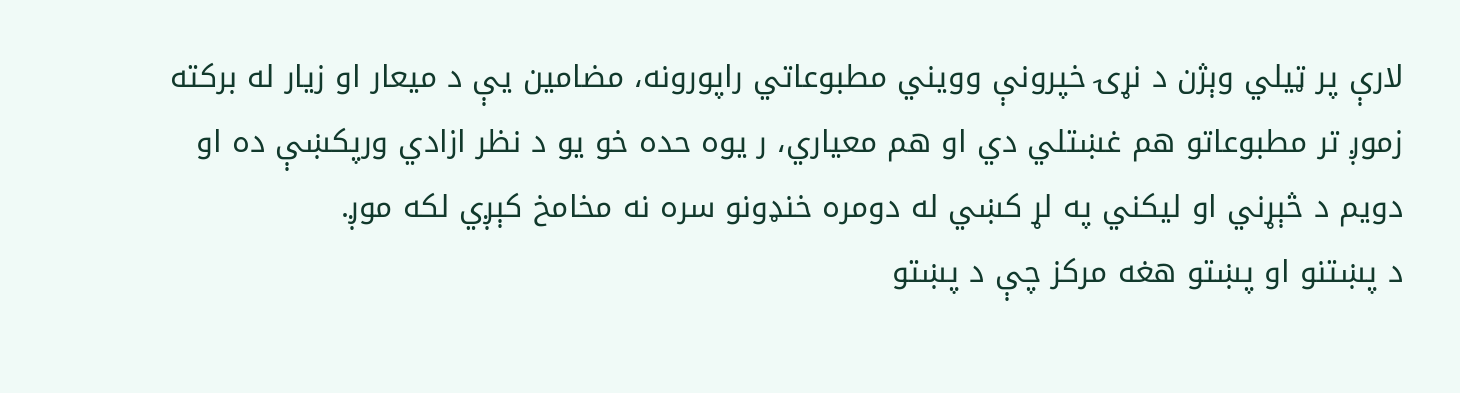لارې پر ټيلي وېژن د نړۍ خپرونې وويني مطبوعاتي راپورونه، مضامين يې د ميعار او زيار له بركته زموږ تر مطبوعاتو هم غښتلي دي او هم معياري، ر يوه حده خو يو د نظر ازادي ورپكښې ده او دويم د څېړني او ليكني په لړ كښي له دومره خنډونو سره نه مخامخ كېږي لكه موږ.
د پښتنو او پښتو هغه مركز چې د پښتو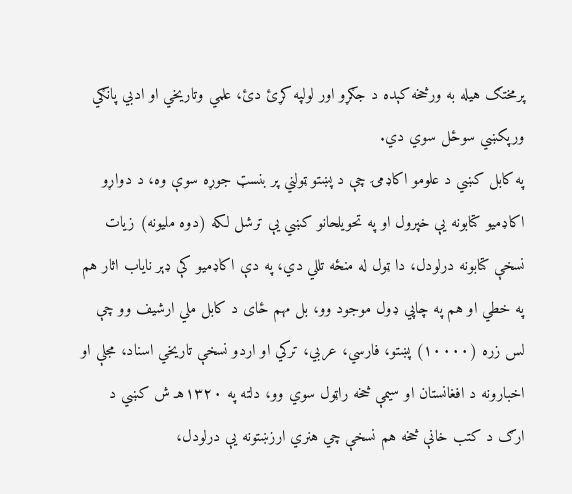پرمختګ هيله به ورڅخه كېده د جګړو اور لولپه كړئ دئ، علمي وتاريخي او ادبي پانګي ورپكښي سوځل سوي دي.
په كابل كښي د علومو اكاډمۍ چې د پښتو ټولني پر بنسټ جوړه سوې وه، د دواړو اكاډميو كتابونه يې خپرول او په تحويلحانو كښي يې ترشل لكه (دوه مليونه) زيات نسخې كتابونه درلودل، دا ټول له منځه تللي دي، په دې اكاډميو كې ډېر ناياب اثار هم په خطي او هم په چاپي ډول موجود وو، بل مهم ځاى د كابل ملي ارشيف وو چې لس زره (۱۰۰۰۰) پښتو، فارسي، عربي، تركي او اردو نسخې تاريخي اسناد، مجلې او اخبارونه د افغانستان او سيمې څخه راټول سوي وو، دلته په ۱۳۲۰هـ ش كښي د ارګ د كتب خانې څخه هم نسخې چي هنري ارزښتونه يې درلودل،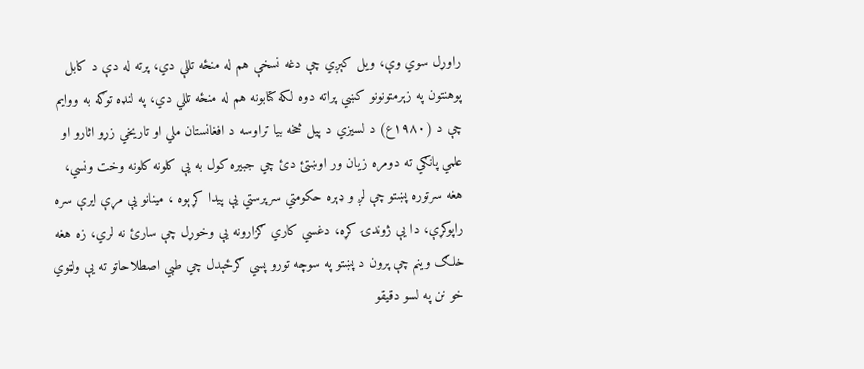راوړل سوي وې، ويل كېږي چې دغه نسخې هم له منځه تللې دي، پرته له دې د كابل پوهنتون په زېرمتونونو كښي پراته دوه لكه كتابونه هم له منځه تللي دي، په لنډه توګه به ووايم چې د (۱۹۸۰ع) د لسيزي د پيل څخه بيا تراوسه د افغانستان ملي او تاريخي زړو اثارو او علمي پانګي ته دومره زيان ور اوښتئ دئ چي جبيره كول به يې كلونه كلونه وخت ونسي، هغه سرتوره پښتو چې لږ و ډېره حكومتي سرپرستي يې پيدا كړېوه ، مينانو يې مړې ايرې سره راپوكړې، دا يې ژوندۍ كړه، دغسي كاري ګزارونه يې وخوړل چې سارئ نه لري، زه هغه خلګ وينم چې پرون د پښتو په سوچه تورو پسي ګرځېدل چي طبي اصطلاحاتو ته يې ولټوي خو نن په لسو دقيقو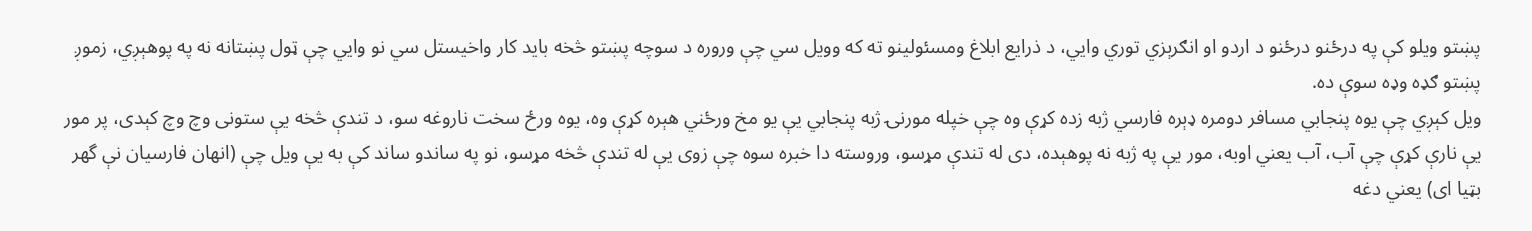پښتو ويلو كې په درځنو درځنو د اردو او انګرېزي توري وايي، د ذرايع ابلاغ ومسئولينو ته كه وويل سي چې وروره د سوچه پښتو څخه بايد كار واخيستل سي نو وايي چې ټول پښتانه نه په پوهېږي، زموږ پښتو ګډه وډه سوې ده.
ويل كېږي چې يوه پنجابي مسافر دومره ډېره فارسي ژبه زده كړې وه چې خپله مورنۍ ژبه پنجابي يې يو مخ ورځني هېره كړې وه، يوه ورځ سخت ناروغه سو، د تندې څخه يې ستونى وچ وچ كېدى، پر مور يې نارې كړې چې آب، آب يعني اوبه، مور يې په ژبه نه پوهېده، دى له تندې مړسو، وروسته دا خبره سوه چې زوى يې له تندې څخه مړسو، نو په ساندو ساند كې به يې ويل چې (انهان فارسيان نې گهر بټيا اى) يعني دغه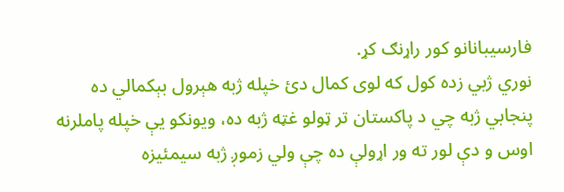فارسيبانانو كور راړنګ كړ.
نوري ژبي زده کول که لوی کمال دئ خپله ژبه هېرول بېکمالي ده
پنجابي ژبه چي د پاكستان تر ټولو غټه ژبه ده، ويونكو يې خپله پاملرنه اوس و دې لور ته ور اړولې ده چې ولي زموږ ژبه سيمئيزه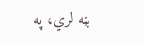بڼه لري، په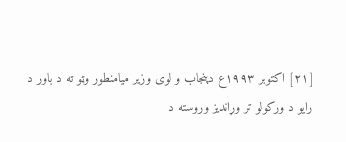[۲۱] اكتوبر ۱۹۹۳ع دپنجاب و لوى وزير ميامنطور وټو ته د باور د رايو د وركولو تر وړانديز وروسته د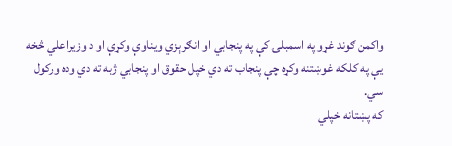واكمن ګوند غړو په اسمبلۍ كې په پنجابي او انګرېزي ويناوې وكړې او د وزيراعلي څخه يې په كلكه غوښتنه وكړه چې پنجاب ته دي خپل حقوق او پنجابي ژبه ته دي وده وركول سي.
كه پښتانه خپلي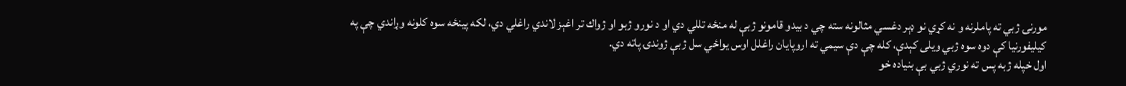مورنۍ ژبي ته پاملرنه و نه كړي نو ډېر دغسي مثالونه سته چي د بيدو قامونو ژبې له منځه تللي دي او د نورو ژبو او ژواك تر اغېز لاندي راغلي دي، لكه پينځه سوه كلونه وړاندي چې په كيليفورنيا كې دوه سوه ژبي ويلى كېدې، كله چې دې سيمي ته اروپايان راغلل اوس يواځي سل ژبې ژوندۍ پاته دي.
اول خپله ژبه پس ته نوري ژبي بې بنياده خو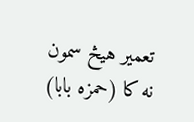تعمير هيڅ سمون نه کا (حمزه بابا)